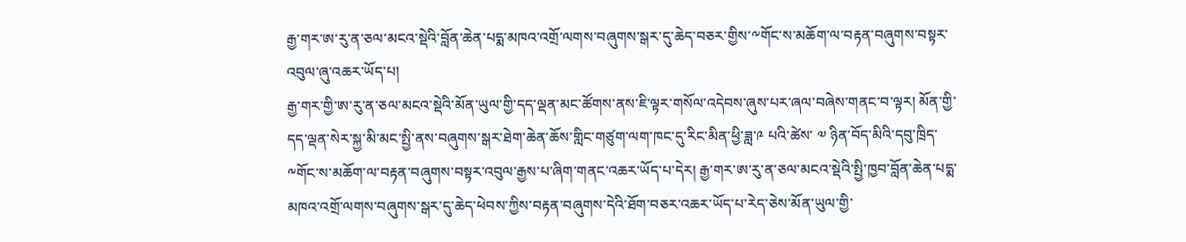རྒྱ་གར་ཨ་རུ་ན་ཅལ་མངའ་སྡེའི་བློན་ཆེན་པདྨ་མཁའ་འགྲོ་ལགས་བཞུགས་སྒར་དུ་ཆེད་བཅར་གྱིས་༸གོང་ས་མཆོག་ལ་བརྟན་བཞུགས་བསྟར་འབུལ་ཞུ་འཆར་ཡོད་པ།
རྒྱ་གར་གྱི་ཨ་རུ་ན་ཅལ་མངའ་སྡེའི་མོན་ཡུལ་གྱི་དད་ལྡན་མང་ཚོགས་ནས་ཇི་ལྟར་གསོལ་འདེབས་ཞུས་པར་ཞལ་བཞེས་གནང་བ་ལྟར། མོན་གྱི་དད་ལྡན་སེར་སྐྱ་མི་མང་སྤྱི་ནས་བཞུགས་སྒར་ཐེག་ཆེན་ཆོས་གླིང་གཙུག་ལག་ཁང་དུ་རིང་མིན་ཕྱི་ཟླ་༩ པའི་ཚེས་ ༧ ཉིན་བོད་མིའི་དབུ་ཁྲིད་༸གོང་ས་མཆོག་ལ་བརྟན་བཞུགས་བསྟར་འབུལ་རྒྱས་པ་ཞིག་གནང་འཆར་ཡོད་པ་དེར། རྒྱ་གར་ཨ་རུ་ན་ཅལ་མངའ་སྡེའི་སྤྱི་ཁྱབ་བློན་ཆེན་པདྨ་མཁའ་འགྲོ་ལགས་བཞུགས་སྒར་དུ་ཆེད་ཕེབས་ཀྱིས་བརྟན་བཞུགས་དེའི་ཐོག་བཅར་འཆར་ཡོད་པ་རེད་ཅེས་མོན་ཡུལ་གྱི་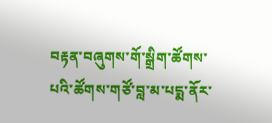བརྟན་བཞུགས་གོ་སྒྲིག་ཚོགས་པའི་ཚོགས་གཙོ་བླ་མ་པདྨ་ནོར་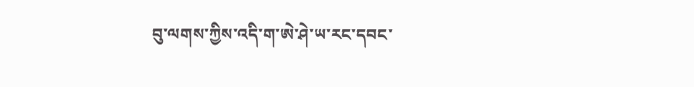བུ་ལགས་ཀྱིས་འདི་ག་ཨེ་ཤེ་ཡ་རང་དབང་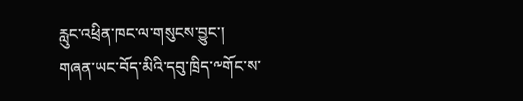རླུང་འཕྲིན་ཁང་ལ་གསུངས་བྱུང་།
གཞན་ཡང་བོད་མིའི་དབུ་ཁྲིད་༸གོང་ས་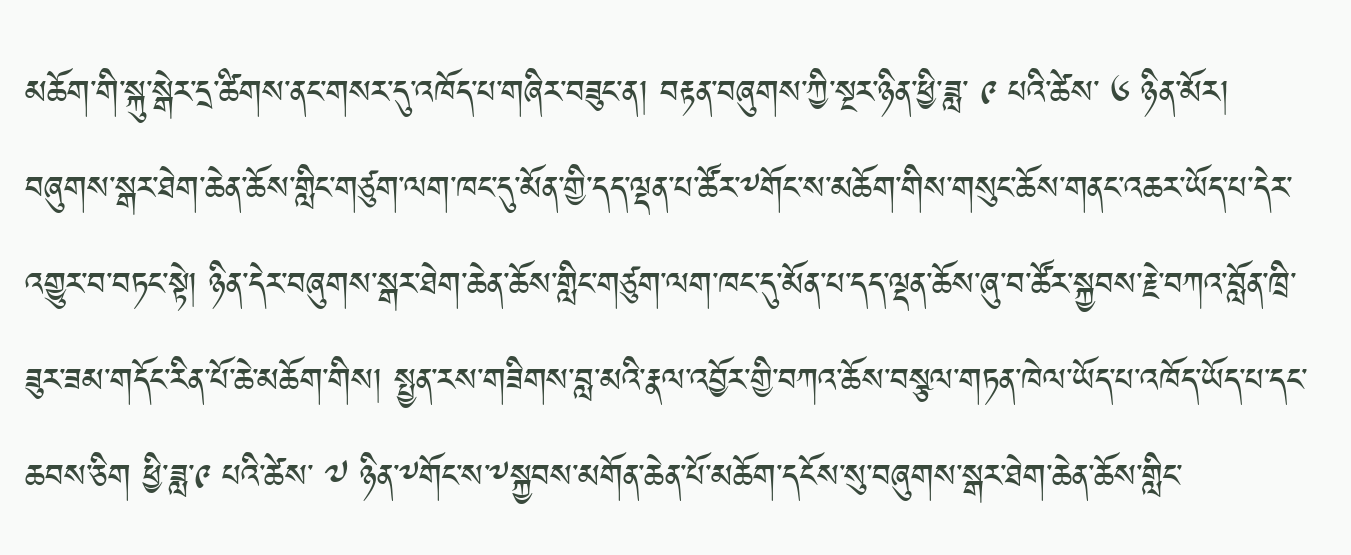མཆོག་གི་སྐུ་སྒེར་དྲ་ཚིགས་ནང་གསར་དུ་འཁོད་པ་གཞིར་བཟུང་ན། བརྟན་བཞུགས་ཀྱི་སྔར་ཉིན་ཕྱི་ཟླ་ ༩ པའི་ཚེས་ ༦ ཉིན་མོར། བཞུགས་སྒར་ཐེག་ཆེན་ཆོས་གླིང་གཙུག་ལག་ཁང་དུ་མོན་གྱི་དད་ལྡན་པ་ཚོར་༸གོང་ས་མཆོག་གིས་གསུང་ཆོས་གནང་འཆར་ཡོད་པ་དེར་འགྱུར་བ་བཏང་སྟེ། ཉིན་དེར་བཞུགས་སྒར་ཐེག་ཆེན་ཆོས་གླིང་གཙུག་ལག་ཁང་དུ་མོན་པ་དད་ལྡན་ཆོས་ཞུ་བ་ཚོར་སྐྱབས་རྗེ་བཀའ་བློན་ཁྲི་ཟུར་ཟམ་གདོང་རིན་པོ་ཆེ་མཆོག་གིས། སྤྱན་རས་གཟིགས་བླ་མའི་རྣལ་འབྱོར་གྱི་བཀའ་ཆོས་བསྩལ་གཏན་ཁེལ་ཡོད་པ་འཁོད་ཡོད་པ་དང་ཆབས་ཅིག ཕྱི་ཟླ་༩ པའི་ཚེས་ ༧ ཉིན་༸གོང་ས་༸སྐྱབས་མགོན་ཆེན་པོ་མཆོག་དངོས་སུ་བཞུགས་སྒར་ཐེག་ཆེན་ཆོས་གླིང་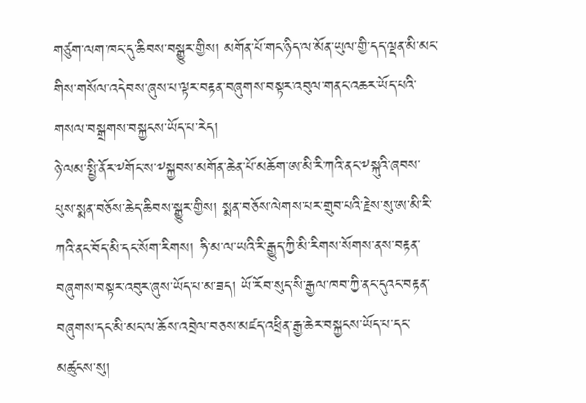གཙུག་ལག་ཁང་དུ་ཆིབས་བསྒྱུར་གྱིས། མགོན་པོ་གང་ཉིད་ལ་མོན་ཡུལ་གྱི་དད་ལྡན་མི་མང་གིས་གསོལ་འདེབས་ཞུས་པ་ལྟར་བརྟན་བཞུགས་བསྟར་འབུལ་གནང་འཆར་ཡོད་པའི་གསལ་བསྒྲགས་བསྐྱངས་ཡོད་པ་རེད།
ཉེ་ལམ་སྤྱི་ནོར་༸གོང་ས་༸སྐྱབས་མགོན་ཆེན་པོ་མཆོག་ཨ་མི་རི་ཀའི་ནང་༸སྐུའི་ཞབས་པུས་སྨན་བཅོས་ཆེད་ཆིབས་སྒྱུར་གྱིས། སྨན་བཅོས་ལེགས་པར་གྲུབ་པའི་རྗེས་སུ་ཨ་མི་རི་ཀའི་ནང་བོད་མི་དང་སོག་རིགས། ཧི་མ་ལ་ཡའི་རི་རྒྱུད་ཀྱི་མི་རིགས་སོགས་ནས་བརྟན་བཞུགས་བསྟར་འབུར་ཞུས་ཡོད་པ་མ་ཟད། ཡོ་རོབ་སུད་སི་རྒྱལ་ཁབ་ཀྱི་ནང་དུའང་བརྟན་བཞུགས་དང་མི་མང་ལ་ཆོས་འབྲེལ་བཅས་མཛད་འཕྲིན་རྒྱ་ཆེར་བསྐྱངས་ཡོད་པ་དང་མཚུངས་སུ།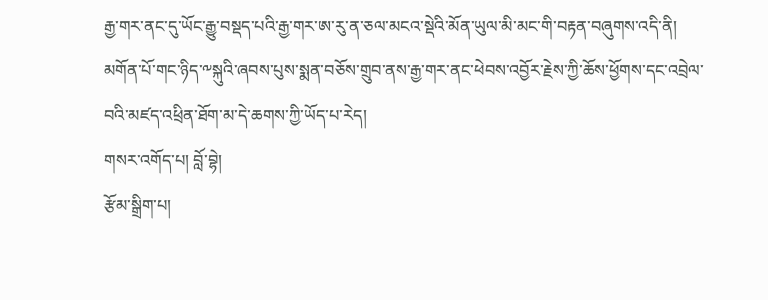རྒྱ་གར་ནང་དུ་ཡོང་རྒྱུ་བསྡད་པའི་རྒྱ་གར་ཨ་རུ་ན་ཅལ་མངའ་སྡེའི་མོན་ཡུལ་མི་མང་གི་བརྟན་བཞུགས་འདི་ནི། མགོན་པོ་གང་ཉིད་༸སྐུའི་ཞབས་པུས་སྨན་བཅོས་གྲུབ་ནས་རྒྱ་གར་ནང་ཕེབས་འབྱོར་རྗེས་ཀྱི་ཆོས་ཕྱོགས་དང་འབྲེལ་བའི་མཛད་འཕྲིན་ཐོག་མ་དེ་ཆགས་ཀྱི་ཡོད་པ་རེད།
གསར་འགོད་པ། བློ་བྷེ།
རྩོམ་སྒྲིག་པ།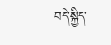བདེ་སྐྱིད་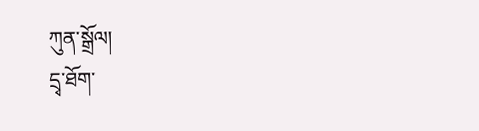ཀུན་སྒྲོལ།
དྲྭ་ཐོག་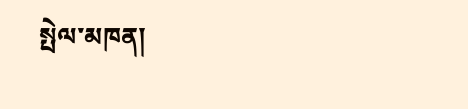སྤེལ་མཁན།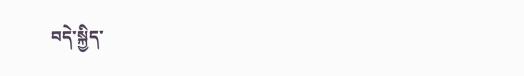བདེ་སྐྱིད་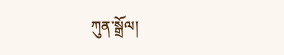ཀུན་སྒྲོལ།